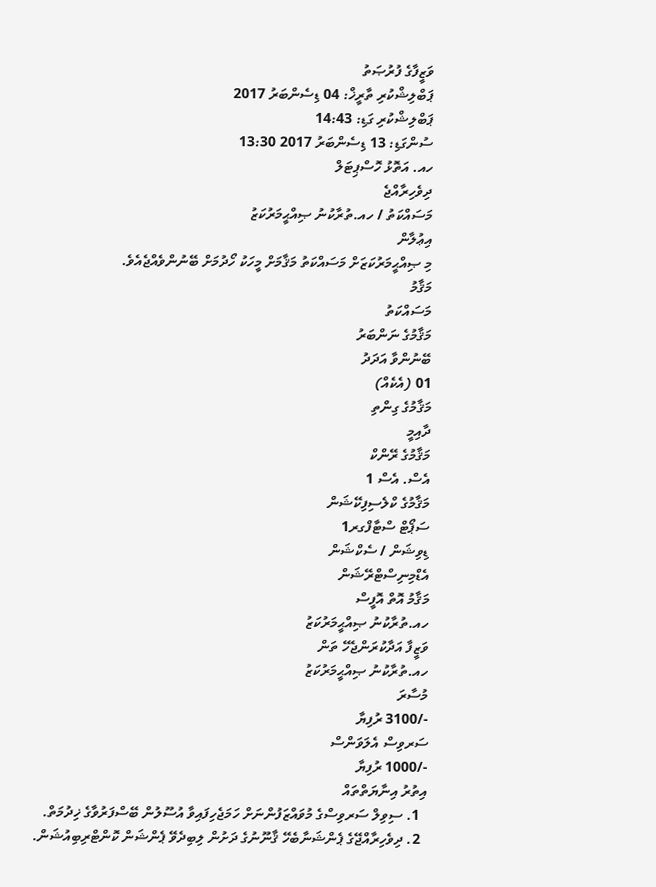ވަޒީފާގެ ފުރުޞަތު
ޕަބްލިޝްކުރި ތާރީޚް: 04 ޑިސެންބަރު 2017
ޕަބްލިޝްކުރި ގަޑި: 14:43
ސުންގަޑި: 13 ޑިސެންބަރު 2017 13:30
ހއ. އަތޮޅު ހޮސްޕިޓަލް
ދިވެހިރާއްޖެ
މަސައްކަތު / ހއ.ތުރާކުނު ޞިއްޙީމަރުކަޒު
އިޢުލާން
މި ޞިއްޙީމަރުކަޒަށް މަސައްކަތު މަޤާމަށް މީހަކު ހޯދުމަށް ބޭނުންވެއްޖެއެވެ.
މަޤާމު
މަސައްކަތު
މަޤާމުގެ ނަންބަރު
ބޭނުންވާ އަދަދު
01 (އެކެއް)
މަޤާމުގެ ގިންތި
ދާއިމީ
މަޤާމުގެ ރޭންކް
އެސް. އެސް 1
މަޤާމުގެ ކްލެސިފިކޭޝަން
ސަޕޯޓް ސްޓާފްގރ1
ޑިވިޝަން / ސެކްޝަން
އެޑްމިނިސްޓްރޭޝަން
މަޤާމު އޮތް އޮފީސް
ހއ.ތުރާކުނު ޞިއްޙީމަރުކަޒު
ވަޒީފާ އަދާކުރަންޖެހޭ ތަން
ހއ.ތުރާކުނު ޞިއްޙީމަރުކަޒު
މުސާރަ
-/3100 ރުފިޔާ
ސަރވިސް އެލަވަންސް
-/1000 ރުފިޔާ
އިތުރު އިނާޔަތްތައް
  1. ސިވިލް ސަރވިސްގެ މުވައްޒަފުންނަށް ހަމަޖެހިފައިވާ އުސޫލުން ބޭސްފަރުވާގެ ޚިދުމަތް.
  2. ދިވެހިރާއްޖޭގެ ޕެންޝަނާބެހޭ ޤާނޫނުގެ ދަށުން ލިބިދެވޭ ޕެންޝަން ކޮންޓްރިބިއުޝަން.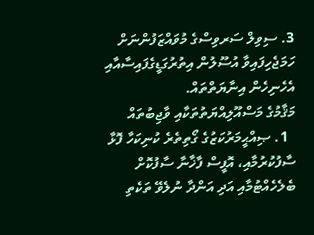3. ސިވިލް ސަރވިސްގެ މުވައްޒަފުންނަށް ހަމަޖެހިފައިވާ އުސޫލުން އިތުރުގަޑީގެފައިސާއާއި އެހެނިހެން އިނާޔަތްތައް.
މަޤާމުގެ މަސްއޫލިއްޔަތުތަކާއި ވާޖިބުތައް
  1. ޞިއްޙީމަރުކަޒުގެ ގޯތިތެރެ ކުނިކަހާ ފޮޅާ ސާފުކުރުމާއި، އޮފީސް ފާޚާނާ ސާފުކޮށް ބެލެހެއްޓުމާއި އަދި އަންދާ ނުލެވޭ ތަކެތި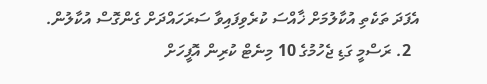އެފަދަ ތަކެތި އުކާލުމަށް ޚާއްސަ ކުރެވިފައިވާ ސަރަހައްދަށް ގެންގޮސް އުކާލުން.
  2. ރަސްމީ ގަޑި ޖެހުމުގެ 10 މިނެޓް ކުރިން އޮފީހަށް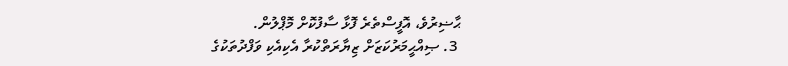ޙާޟިރުވެ، އޮފީސްތެރެ ފޮޅާ ސާފުކޮށް މޮޕްލުން.
 3. ޞިއްޙީމަރުކަޒަށް ޒިޔާރަތްކުރާ އެކިއެކި ވަފްދުތަކުގެ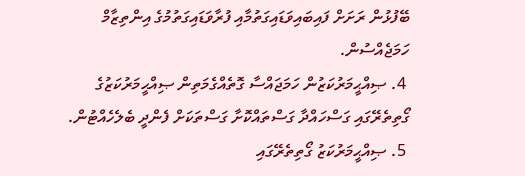ބޭފުޅުން ރަށަށް ފައިބައިވަޑައިގަތުމާއި ފުރާވަޑައިގަތުމުގެ އިންތިޒާމް ހަމަޖެއްސުން.
 4. ޞިއްޙީމަރުކަޒުން ހަމަޖައްސާ ގޮތެއްގެމަތިން ޞިއްޙީމަރުކަޒުގެ ގޯތިތެރޭގައި ގަސްހައްދާ ގަސްތައްކޮށާ ގަސްތަކަށް ފެންދީ ބެލެހެއްޓުން.
 5. ޞިއްޙީމަރުކަޒު ގޯތިތެރޭގައި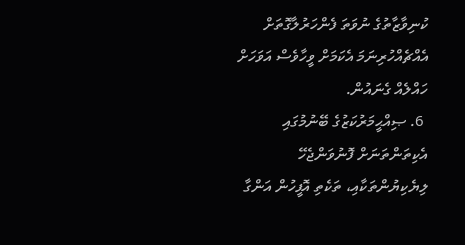ކުނިވާޒާތުގެ ނުވަތަ ފެންހަރުލާގޮތަށް އެއްޗެއްހުރިނަމަ އެކަމަށް ވީހާވެސް އަވަހަށް ހައްލެއް ގެނައުން.
 6. ޞިއްޙީމަރުކަޒުގެ ބޭނުމުގައި އެކިތަންތަނަށް ފޮނުވަންޖެހޭ ލިޔެކިޔުންތަކާއި، ތަކެތި އޮފީހުން އަންގާ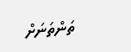ތަންތަނަށް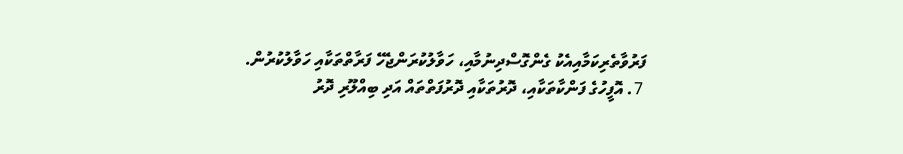ފަރުވާތެރިކަމާއިއެކު ގެންގޮސްދިނުމާއި، ހަވާލުކުރަންޖެހޭ ފަރާތްތަކާއި ހަވާލުކުރުން.
 7. އޮފީހުގެ ފަންކާތަކާއި، ދޮރުތަކާއި ދޮރުފަތްތައް އަދި ބިއްލޫރި ދޮރު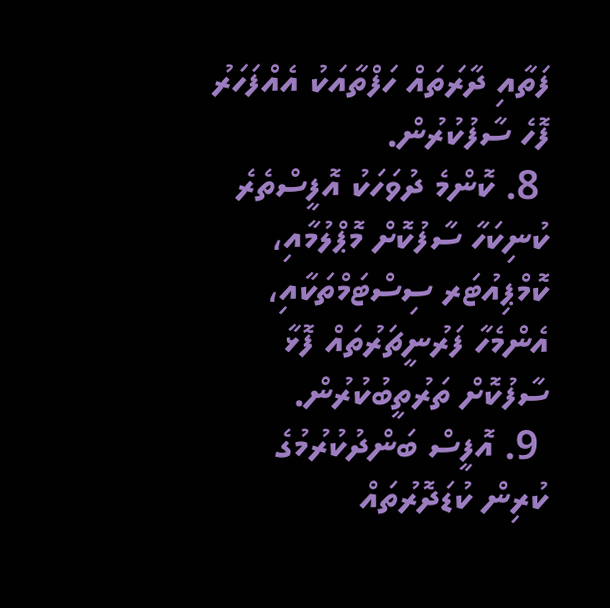ފަތާއި ދާރަތައް ހަފްތާއަކު އެއްފަހަރު ފޮހެ ސާފުކުރުން.
 8. ކޮންމެ ދުވަހަކު އޮފީސްތެރެ ކުނިކަހާ ސާފުކޮށް މޮޕްލުމާއި، ކޮމްޕިއުޓަރ ސިސްޓަމްތަކާއި، އެންމެހާ ފަރުނީޗަރުތައް ފޮޅާ ސާފުކޮށް ތަރުތީބުކުރުން.
 9. އޮފީސް ބަންދުކުރުމުގެ ކުރިން ކުޑަދޮރުތައް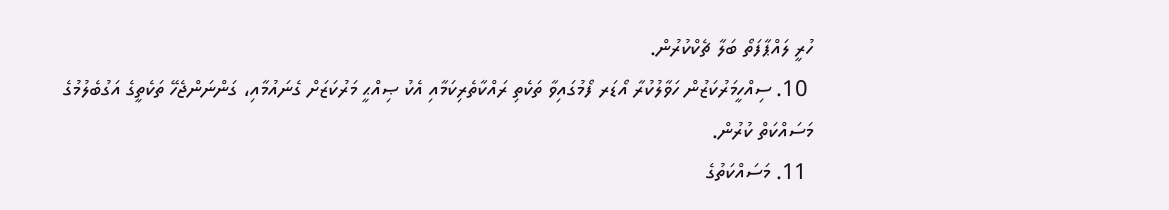ހުރީ ލައްޕާފަތޯ ބަލާ ޗެކްކުރުން.
 10. ސިއްހީމަރުކަޒުން ހަވާލުކުރާ އޯޑަރ ފޯމުގައިވާ ތަކެތި ރައްކާތެރިކަމާއި އެކު ޞިއްޙީ މަރުކަޒަށް ގެނައުމާއި، ގަންނަންޖެހޭ ތަކެތީގެ އަގުބެލުމުގެ މަސައްކަތް ކުރުން.
 11. މަސައްކަތުގެ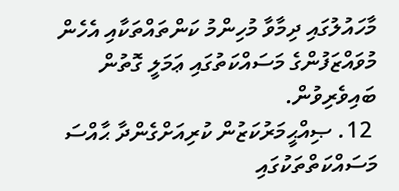މާހައުލުގައި ދިމާވާ މުހިންމު ކަންތައްތަކާއި އެހެން މުވައްޒަފުންގެ މަސައްކަތުގައި ޢަމަލީ ގޮތުން ބައިވެރިވުން.
 12. ޞިއްޙީމަރުކަޒުން ކުރިއަށްގެންދާ ޙާއްސަ މަސައްކަތްތަކުގައި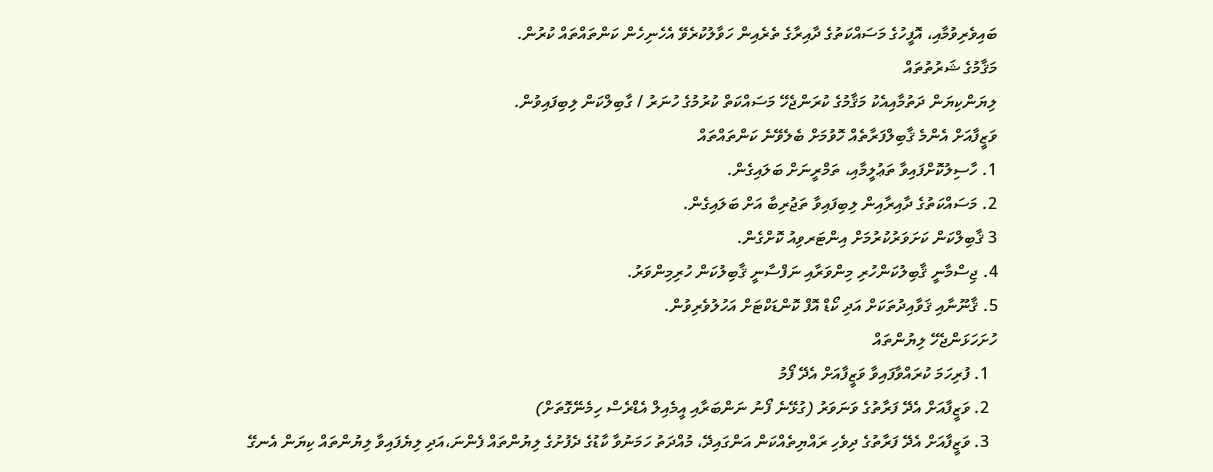ބައިވެރިވުމާއި، އޮފީހުގެ މަސައްކަތުގެ ދާއިރާގެ ތެރެއިން ހަވާލުކުރެވޭ އެހެނިހެން ކަންތައްތައް ކުރުން.
މަޤާމުގެ ޝަރުތުތައް
ލިޔަންކިޔަން ދަތުމާއިއެކު މަޤާމުގެ ކުރަންޖެހޭ މަސައްކަތް ކުރުމުގެ ހުނަރު / ގާބިލްކަން ލިބިފައިވުން.
ވަޒީފާއަށް އެންމެ ޤާބިލްފަރާތެއް ހޮވުމަށް ބެލެވޭނެ ކަންތައްތައް
1. ހާސިލުކޮށްފައިވާ ތަޢުލީމާއި، ތަމްރީނަށް ބަލައިގެން.
2. މަސައްކަތުގެ ދާއިރާއިން ލިބިފައިވާ ތަޖުރިބާ އަށް ބަލައިގެން.
3 ޤާބިލްކަން ކަށަވަރުކުރުމަށް އިންޓަރވިއު ކޮށްގެން.
4. ޖިސްމާނީ ޤާބިލުކަންހުރި މިންވަރާއި ނަފްސާނީ ޤާބިލުކަން ހުރިމިންވަރު.
5. ޤާނޫނާއި ޤަވާއިދުތަކަށް އަދި ކޯޑް އޮފް ކޮންޑަކްޓަށް އަހުލުވެރިވުން.
ހުށަހަޅަންޖެހޭ ލިޔުންތައް
  1. ފުރިހަމަ ކުރައްވާފައިވާ ވަޒީފާއަށް އެދޭ ފޯމު
  2. ވަޒީފާއަށް އެދޭ ފަރާތުގެ ވަނަވަރު (ގުޅޭނެ ފޯނު ނަންބަރާއި އީމެއިލް އެޑްރެސް ހިމެނޭގޮތަށް)
  3. ވަޒީފާއަށް އެދޭ ފަރާތުގެ ދިވެހި ރައްޔިތެއްކަން އަންގައިދޭ، މުއްދަތު ހަމަނުވާ ކާޑުގެ ދެފުށުގެ ލިޔުންތައް ފެންނަ،އަދި ލިޔެފައިވާ ލިޔުންތައް ކިޔަން އެނގޭ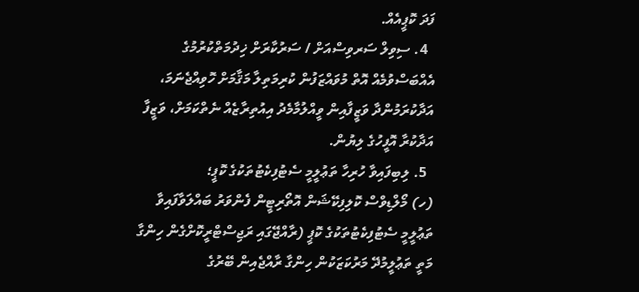ފަދަ ކޮޕީއެއް.
  4. ސިވިލް ސަރވިސްއަށް / ސަރުކާރަށް ޚިދުމަތްކުރުމުގެ އެއްބަސްވުމެއް އޮތް މުވައްޒަފުން ކުރިމަތިލާ މަޤާމަށް ހޮވިއްޖެނަމަ، އަދާކުރަމުންދާ ވަޒީފާއިން ވީއްލުމާމެދު އިއުތިރާޒެއް ނެތްކަމަށް، ވަޒީފާ އަދާކުރާ އޮފީހުގެ ލިޔުން.
  5. ލިބިފައިވާ ހުރިހާ ތަޢުލީމީ ސެޓުފިކެޓުތަކުގެ ކޮޕީ؛
(ހ) މޯލްޑިވްސް ކޮލިފިކޭޝަން އޮތޯރިޓީން ފެންވަރު ބައްލަވާފައިވާ ތަޢުލީމީ ސެޓުފިކެޓުތަކުގެ ކޮޕީ (ރާއްޖޭގައި ރަޖިސްޓްރީކޮށްގެން ހިންގާ މަތީ ތަޢުލީމުދޭ މަރުކަޒަކުން ހިންގާ ރާއްޖެއިން ބޭރުގެ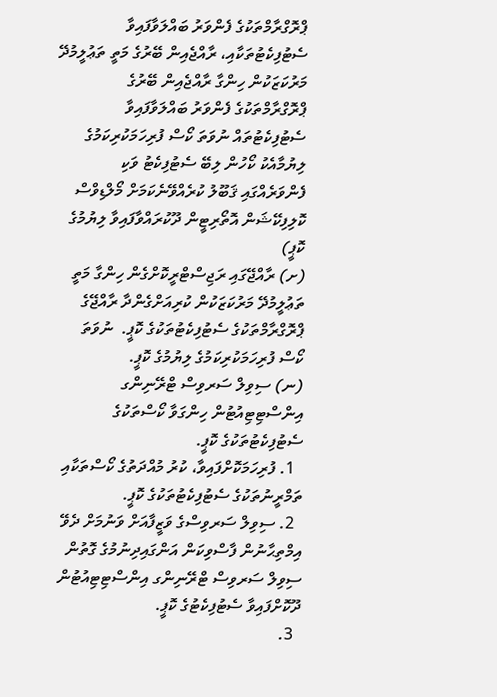ޕްރޮގްރާމްތަކުގެ ފެންވަރު ބައްލަވާފައިވާ ސެޓުފިކެޓުތަކާއި، ރާއްޖެއިން ބޭރުގެ މަތީ ތަޢުލީމުދޭ މަރުކަޒަކުން ހިންގާ ރާއްޖެއިން ބޭރުގެ ޕްރޮގްރާމްތަކުގެ ފެންވަރު ބައްލަވާފައިވާ ސެޓުފިކެޓުތައް ނުވަތަ ކޯސް ފުރިހަމަކުރިކަމުގެ ލިޔުމާއެކު ކޯހުން ލިބޭ ސެޓުފިކެޓު ވަކި ފެންވަރެއްގައި ޤަބޫލު ކުރެއްވޭނެކަމަށް މޯލްޑިވްސް ކޮލިފިކޭޝަން އޮތޯރިޓީން ދޫކުރައްވާފައިވާ ލިޔުމުގެ ކޮޕީ)
(ށ) ރާއްޖޭގައި ރަޖިސްޓްރީކޮށްގެން ހިންގާ މަތީ ތަޢުލީމުދޭ މަރުކަޒަކުން ކުރިއަށްގެންދާ ރާއްޖޭގެ ޕްރޮގްރާމްތަކުގެ ސެޓުފިކެޓުތަކުގެ ކޮޕީ.  ނުވަތަ ކޯސް ފުރިހަމަކުރިކަމުގެ ލިޔުމުގެ ކޮޕީ.
(ނ) ސިވިލް ސަރވިސް ޓްރޭނިންގ އިންސްޓިޓިއުޓުން ހިންގަވާ ކޯސްތަކުގެ ސެޓުފިކެޓުތަކުގެ ކޮޕީ.
  1. ފުރިހަމަކޮށްފައިވާ، ކުރު މުއްދަތުގެ ކޯސްތަކާއި ތަމްރީނުތަކުގެ ސެޓުފިކެޓުތަކުގެ ކޮޕީ.
  2. ސިވިލް ސަރވިސްގެ ވަޒީފާއަށް ވަނުމަށް ދެވޭ އިމްތިޙާނުން ފާސްވިކަން އަންގައިދިނުމުގެ ގޮތުން ސިވިލް ސަރވިސް ޓްރޭނިންގ އިންސްޓިޓިއުޓުން ދޫކޮށްފައިވާ ސެޓުފިކެޓުގެ ކޮޕީ.
  3.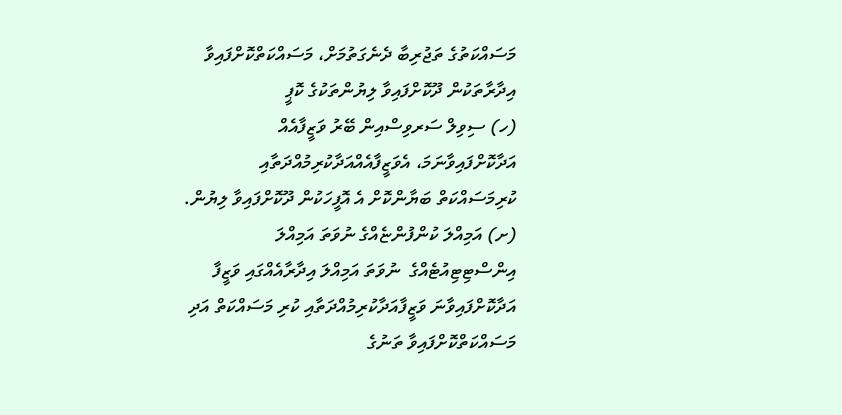މަސައްކަތުގެ ތަޖުރިބާ ދެނެގަތުމަށް، މަސައްކަތްކޮށްފައިވާ އިދާރާތަކުން ދޫކޮށްފައިވާ ލިޔުންތަކުގެ ކޮޕީ
(ހ) ސިވިލް ސަރވިސްއިން ބޭރު ވަޒީފާއެއް އަދާކޮށްފައިވާނަމަ، އެވަޒީފާއެއްއަދާކުރިމުއްދަތާއި ކުރިމަސައްކަތް ބަޔާންކޮށް އެ އޮފީހަކުން ދޫކޮށްފައިވާ ލިޔުން.
(ށ) އަމިއްލަ ކުންފުންޏެއްގެ ނުވަތަ އަމިއްލަ އިންސްޓިޓިއުޓެއްގެ  ނުވަތަ އަމިއްލަ އިދާރާއެއްގައި ވަޒީފާ އަދާކޮށްފައިވާނަ ވަޒީފާއަދާކުރިމުއްދަތާއި ކުރި މަސައްކަތް އަދި މަސައްކަތްކޮށްފައިވާ ތަނުގެ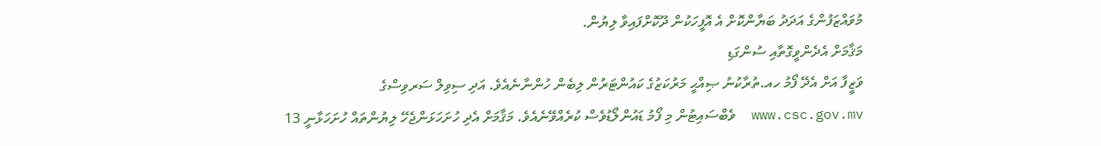މުވައްޒަފުންގެ އަދަދު ބަޔާންކޮށް އެ އޮފީހަކުން ދޫކޮށްފައިވާ ލިޔުން.
މަޤާމަށް އެދެންވީގޮތާއި ސުންގަޑި
ވަޒީފާ އަށް އެދޭ ފޯމު ހއ.ތުރާކުނު ޞިއްޙީ މަރުކަޒުގެ ކައުންޓަރުން ލިބެން ހުންނާނެއެވެ. އަދި ސިވިލް ސަރވިސްގެ www.csc.gov.mv  ވެބްސައިޓުން މި ފޯމު ޑައުންލޯޑުވެސް ކުރެއްވޭނެއެވެ. މަޤާމަށް އެދި ހުށަހަޅަންޖެހޭ ލިޔުންތައް ހުށަހަޅާނީ 13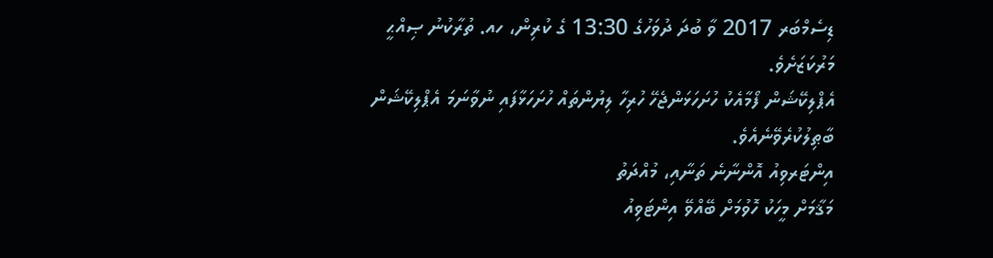ޑިސެމްބަރ 2017 ވާ ބުދަ ދުވަހުގެ 13:30 ގެ ކުރިން، ހއ. ތުރާކުނު ޞިއްޙީ މަރުކަޒަށެވެ.
އެޕްލިކޭޝަން ފޯމާއެކު ހުށަހަޅަންޖެހޭ ހުރިހާ ލިޔުންތައް ހުށަހަޅާފައި ނުވާނަމަ އެޕްލިކޭޝަން ބާޠިލުކުރެވޭނެއެވެ.
އިންޓަރވިއު އޮންނާނެ ތަނާއި، މުއްދަތު
މަޤާމަށް މީހަކު ހޮވުމަށް ބޭއްވޭ އިންޓަވިއު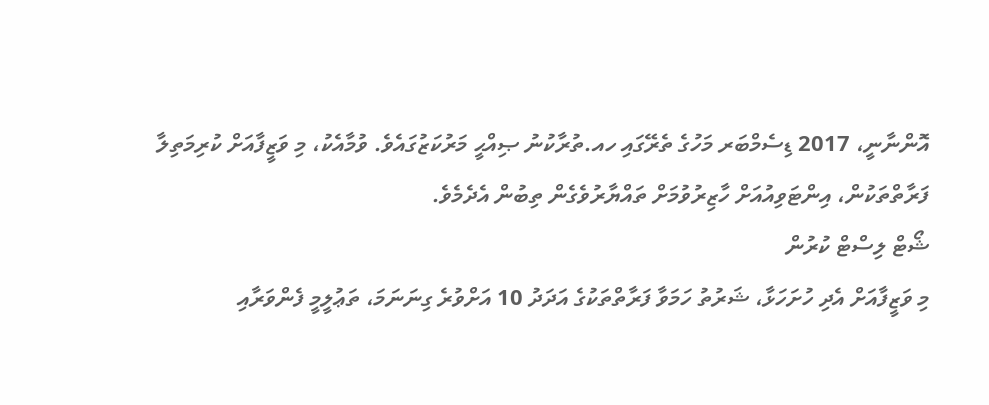އޮންނާނީ، 2017 ޑިސެމްބަރ މަހުގެ ތެރޭގައި ހއ.ތުރާކުނު ޞިއްޙީ މަރުކަޒުގައެވެ. ވުމާއެކު، މި ވަޒީފާއަށް ކުރިމަތިލާ ފަރާތްތަކުން، އިންޓަވިއުއަށް ހާޒިރުވުމަށް ތައްޔާރުވެގެން ތިބުން އެދެމެވެ.
ޝޯޓް ލިސްޓް ކުރުން
މި ވަޒީފާއަށް އެދި ހުށަހަޅާ، ޝަރުތު ހަމަވާ ފަރާތްތަކުގެ އަދަދު 10 އަށްވުރެ ގިނަނަމަ، ތަޢުލީމީ ފެންވަރާއި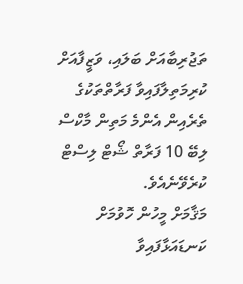ތަޖުރިބާއަށް ބަލައި، ވަޒީފާއަށް ކުރިމަތިލާފައިވާ ފަރާތްތަކުގެ ތެރެއިން އެންމެ މަތިން މާކްސް ލިބޭ 10 ފަރާތް ޝޯޓް ލިސްޓް ކުރެވޭނެއެވެ.
މަޤާމަށް މީހުން ހޮވުމަށް ކަނޑައަޅާފައިވާ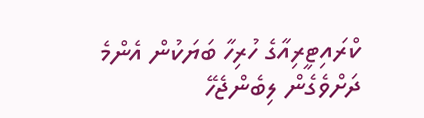ކްރައިޓީރިއާގެ ހުރިހާ ބަޔަކުން އެންމެ ދަށްވެގެން ލިބެންޖެހޭ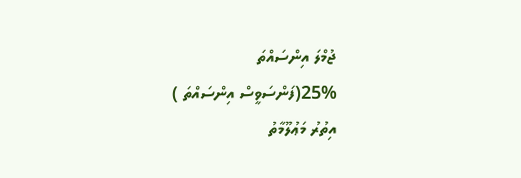ޖުމްލަ އިންސައްތަ
25%(ފަންސަވީސް އިންސައްތަ )
އިތުރު މަޢުލޫމާތު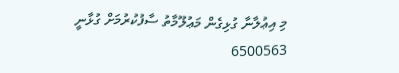މި އިޢުލާނާ ގުޅިގެން މަޢުލޫމާތު ސާފުކުރުމަށް ގުޅާނީ 6500563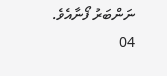ނަންބަރު ފޯނާއެވެ.
04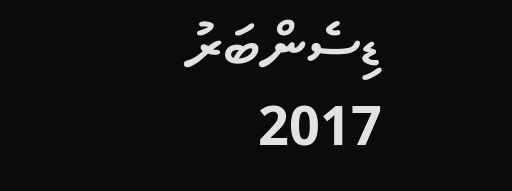ޑިސެންބަރު 2017